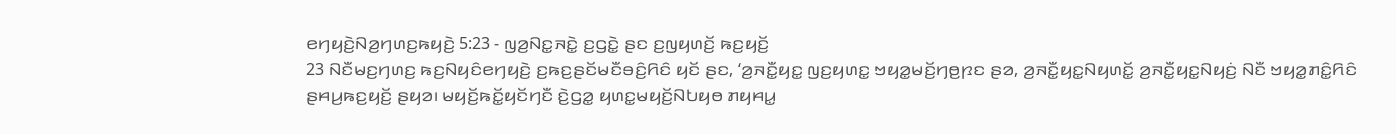ꤕꤚꤟꤢꤧ꤬ꤡꤤ꤬ꤚꤛꤢ꤬ꤒꤟꤢꤧ꤬ 5:23 - ꤜꤤ꤬ꤡꤢ꤭ꤏꤢꤧ꤭ ꤢ꤬ꤞꤢꤧ꤭ ꤔꤢ ꤢ꤬ꤜꤟꤛꤢꤩ꤬ ꤒꤢ꤬ꤟꤢꤩ꤬
23 ꤡꤢꤪꤗꤢ꤬ꤚꤛꤢ꤬ ꤒꤢ꤬ꤡꤟꤢꤨꤕꤚꤟꤢꤧ꤬ ꤢ꤬ꤒꤢ꤬ꤔꤢꤩꤗꤢꤪꤋꤢꤨ꤬ꤖꤢꤨ ꤟꤢꤩ ꤔꤢ, ‘ꤤ꤬ꤏꤢꤪ꤭ꤟꤢ꤭ ꤜꤢ꤬ꤟꤛꤢ꤭ ꤠꤟꤤ꤭ꤗꤢꤩ꤬ꤚꤥ꤬ꤐꤢ ꤔꤤ, ꤤ꤬ꤏꤢꤪ꤭ꤟꤢ꤭ꤡꤟꤛꤢꤩ꤭ ꤤ꤬ꤏꤢꤪ꤭ꤟꤢ꤭ꤡꤟꤢꤦ꤬ ꤡꤢꤪ ꤠꤟꤤ꤭ꤊꤢꤨ꤭ꤖꤢꤨ ꤔꤌꤣ꤬ꤒꤢ꤬ꤟꤢꤩ꤬ ꤔꤟꤤ꤯ ꤗꤟꤢꤩ꤬ꤒꤢꤩ꤭ꤟꤢꤩꤚꤢꤪ ꤢꤧ꤬ꤞꤤ꤭ ꤟꤛꤢ꤭ꤗꤟꤢꤩ꤬ꤡꤝꤟꤥ ꤊꤟꤌꤣ꤭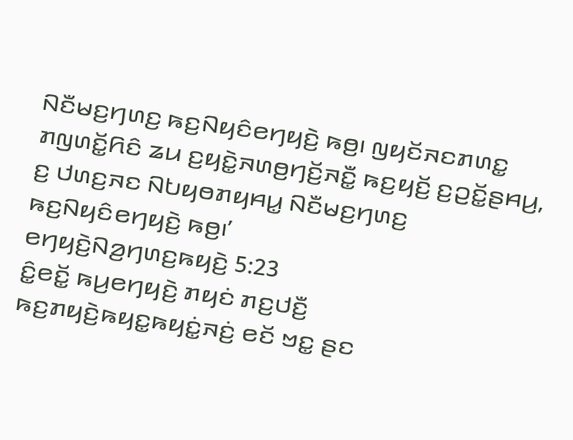ꤡꤢꤪꤗꤢ꤬ꤚꤛꤢ꤬ ꤒꤢ꤬ꤡꤟꤢꤨꤕꤚꤟꤢꤧ꤬ ꤒꤥ꤬꤯ ꤜꤟꤢꤩꤏꤢꤊꤛꤢ꤭ ꤊꤜꤛꤢꤩ꤭ꤖꤢꤨ ꤘꤣ ꤢ꤬ꤟꤢꤧ꤭ꤏꤛꤥ꤬ꤚꤢꤩ꤬ꤏꤢꤪ꤭ ꤒꤢ꤬ꤟꤢꤩ꤬ ꤢ꤬ꤑꤢꤩ꤭ꤔꤌꤣ꤬, ꤢ꤬ ꤓꤛꤢ꤬ꤏꤢ ꤡꤝꤟꤥꤊꤟꤌꤣ꤭ ꤡꤢꤪꤗꤢ꤬ꤚꤛꤢ꤬ ꤒꤢ꤬ꤡꤟꤢꤨꤕꤚꤟꤢꤧ꤬ ꤒꤥ꤬꤯’
ꤕꤚꤟꤢꤧ꤬ꤡꤤ꤬ꤚꤛꤢ꤬ꤒꤟꤢꤧ꤬ 5:23
ꤢꤨ꤭ꤕꤢꤩ꤭ ꤒꤣ꤬ꤕꤚꤟꤢꤧ꤬ ꤊꤟꤢꤦ ꤊꤢ꤬ꤓꤢꤪ꤬ ꤒꤢ꤬ꤊꤟꤢꤧ꤬ꤒꤟꤢ꤭ꤒꤟꤢꤦ꤭ꤏꤢꤦ꤬ ꤕꤢꤩ ꤠꤢ꤭ ꤔꤢ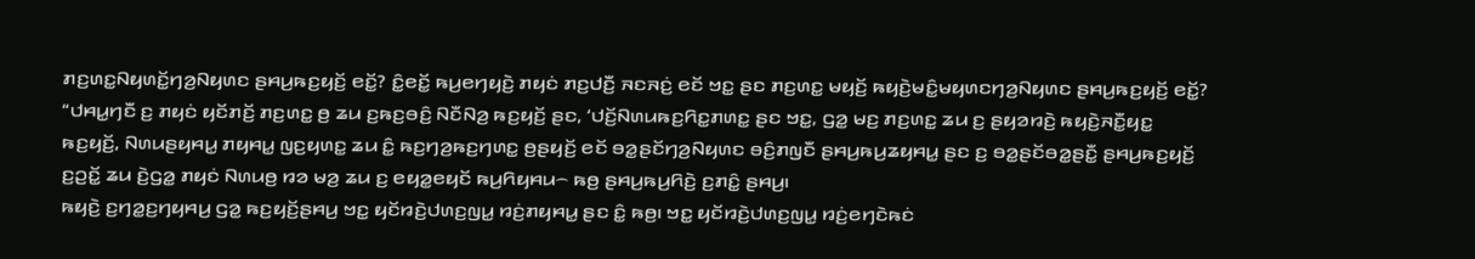ꤊꤢ꤬ꤛꤢ꤭ꤡꤟꤛꤢꤩ꤭ꤚꤤ꤬ꤡꤟꤛꤢ ꤔꤌꤣ꤬ꤒꤢ꤬ꤟꤢꤩ꤬ ꤕꤢꤩ꤭? ꤢꤨ꤭ꤕꤢꤩ꤭ ꤒꤣ꤬ꤕꤚꤟꤢꤧ꤬ ꤊꤟꤢꤦ ꤊꤢ꤬ꤓꤢꤪ꤬ ꤏꤢꤏꤢꤦ꤬ ꤕꤢꤩ ꤠꤢ꤭ ꤔꤢ ꤊꤢ꤬ꤛꤢ꤭ ꤗꤟꤢꤩ꤬ ꤒꤟꤢꤧ꤬ꤗꤢꤨ꤭ꤗꤟꤛꤢꤚꤤ꤬ꤡꤟꤛꤢ ꤔꤌꤣ꤬ꤒꤢ꤬ꤟꤢꤩ꤬ ꤕꤢꤩ꤭?
“ꤓꤌꤣ꤭ꤚꤢꤪ ꤢ꤬ ꤊꤟꤢꤦ ꤟꤢꤩꤊꤢꤩ꤬ ꤊꤢ꤬ꤛꤢ꤭ ꤥ꤬ ꤘꤣ ꤢ꤬ꤒꤢ꤬ꤋꤢꤨ꤬ ꤡꤢꤪꤡꤤ꤬ ꤒꤢ꤬ꤟꤢꤩ꤬ ꤔꤢ, ‘ꤓꤢꤩ꤬ꤡꤛꤣꤒꤢ꤬ꤖꤢ꤭ꤊꤛꤢ꤭ ꤔꤢ ꤠꤢ꤭, ꤞꤤ꤭ ꤗꤢ꤬ ꤊꤢ꤬ꤛꤢ꤭ ꤘꤣ ꤢ꤬ ꤔꤟꤤꤙꤢꤧ꤬ ꤒꤟꤢꤧ꤬ꤏꤢꤪ꤭ꤟꤢ꤭ ꤒꤢ꤬ꤟꤢꤩ꤬, ꤡꤛꤣꤔꤟꤌꤣ꤭ ꤊꤟꤌꤣ꤭ ꤜꤢ꤬ꤟꤛꤢ꤭ ꤘꤣ ꤢꤨ꤭ ꤒꤢ꤬ꤚꤤ꤬ꤒꤢ꤬ꤚꤛꤢ꤭ ꤥ꤬ꤔꤟꤢꤩ꤬ ꤕꤢꤩ ꤋꤤ꤭ꤔꤢꤩꤚꤤ꤬ꤡꤟꤛꤢ ꤋꤢꤨ꤬ꤊꤜꤢꤪ ꤔꤌꤣ꤬ꤒꤣ꤬ꤘꤟꤌꤣ꤭ ꤔꤢ ꤢ꤬ ꤋꤤ꤭ꤔꤢꤩꤋꤤ꤭ꤔꤢꤪ꤭ ꤔꤌꤣ꤬ꤒꤢ꤬ꤟꤢꤩ꤬ ꤢ꤬ꤑꤢꤩ꤭ ꤘꤣ ꤢꤧ꤬ꤞꤤ꤭ ꤊꤟꤢꤦ ꤡꤛꤣꤥ꤬ ꤙꤤ ꤗꤤ꤬ ꤘꤣ ꤢ꤬ ꤕꤟꤤ꤭ꤕꤟꤢꤩ ꤒꤣ꤬ꤖꤟꤌꤣ꤮ ꤒꤥ꤬ ꤔꤌꤣ꤬ꤒꤣ꤬ꤖꤢꤧ꤬ ꤢ꤬ꤊꤢꤨ꤭ ꤔꤌꤣ꤬꤯
ꤒꤟꤢꤧ꤬ ꤢ꤬ꤚꤤ꤭ꤢ꤬ꤚꤟꤌꤣ꤬ ꤞꤤ꤭ ꤒꤢ꤬ꤟꤢꤩ꤬ꤔꤌꤣ꤬ ꤠꤢ꤭ ꤟꤢꤩꤙꤢꤧ꤬ꤓꤛꤢ꤬ꤜꤣ꤭ ꤙꤢꤦ꤬ꤊꤟꤌꤣ꤭ ꤔꤢ ꤢꤨ꤭ ꤒꤥ꤬꤯ ꤠꤢ꤭ ꤟꤢꤩꤙꤢꤧ꤬ꤓꤛꤢ꤬ꤜꤣ꤭ ꤙꤢꤦ꤬ꤕꤚꤢꤧꤒꤢꤦ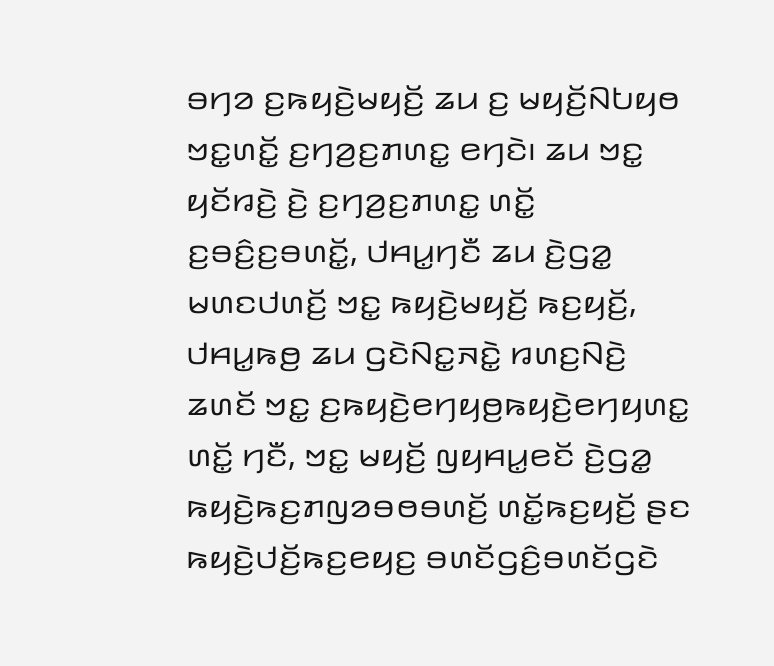ꤋꤚꤤ ꤢ꤬ꤒꤟꤢꤧ꤬ꤗꤟꤢꤩ꤬ ꤘꤣ ꤢ꤬ ꤗꤟꤢꤩ꤬ꤡꤝꤟꤥ ꤠꤢ꤭ꤛꤢꤩ꤭ ꤢ꤬ꤚꤤ꤬ꤢ꤬ꤊꤛꤢ꤭ ꤕꤚꤢꤧ꤯ ꤘꤣ ꤠꤢ꤭ ꤟꤢꤩꤙꤢꤧ꤬ ꤢꤧ꤬ ꤢ꤬ꤚꤤ꤬ꤢ꤬ꤊꤛꤢ꤭ ꤛꤢꤩ꤭ ꤢ꤬ꤋꤢꤨ꤬ꤢ꤬ꤋꤛꤢꤩ꤭, ꤓꤌꤣ꤭ꤚꤢꤪ ꤘꤣ ꤢꤧ꤬ꤞꤤ꤭ ꤗꤛꤢꤓꤛꤢꤩ꤬ ꤠꤢ꤭ ꤒꤟꤢꤧ꤬ꤗꤟꤢꤩ꤬ ꤒꤢ꤬ꤟꤢꤩ꤬, ꤓꤌꤣ꤭ꤒꤥ꤬ ꤘꤣ ꤞꤢꤧꤡꤢ꤭ꤏꤢꤧ꤭ ꤙꤛꤢ꤬ꤡꤢꤧ꤬ ꤘꤛꤢꤩ ꤠꤢ꤭ ꤢ꤬ꤒꤟꤢꤧ꤬ꤕꤚꤟꤥ꤬ꤒꤟꤢꤧ꤬ꤕꤚꤟꤛꤢ꤭ ꤛꤢꤩ꤭ ꤚꤢꤪ, ꤠꤢ꤭ ꤗꤟꤢꤩ꤬ ꤜꤟꤌꤣ꤭ꤕꤢꤩ ꤢꤧ꤬ꤞꤤ꤭ ꤒꤟꤢꤧ꤬ꤒꤢ꤬ꤊꤜꤤꤋꤥꤋꤛꤢꤩ꤬ ꤛꤢꤩ꤭ꤒꤢ꤬ꤟꤢꤩ꤬ ꤔꤢ ꤒꤟꤢꤧ꤬ꤓꤢꤩ꤬ꤒꤢ꤬ꤕꤟꤢ꤬ ꤋꤛꤢꤩꤞꤢꤨ꤬ꤋꤛꤢꤩꤞꤢꤧ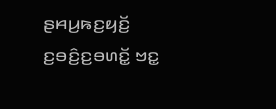ꤔꤌꤣ꤬ꤒꤢ꤬ꤟꤢꤩ꤬ ꤢ꤬ꤋꤢꤨ꤬ꤢ꤬ꤋꤛꤢꤩ꤭ ꤠꤢ꤭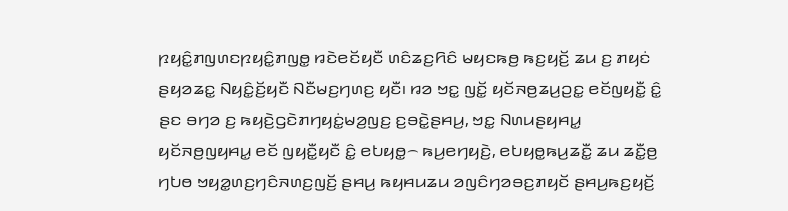ꤐꤟꤢꤨ꤭ꤊꤜꤛꤢꤐꤟꤢꤨ꤭ꤊꤜꤥ꤭ ꤙꤢꤧꤕꤢꤩꤟꤢꤪ ꤛꤢꤨꤘꤢ꤬ꤖꤢꤨ ꤗꤟꤢꤒꤥ꤬ ꤒꤢ꤬ꤟꤢꤩ꤬ ꤘꤣ ꤢ꤬ ꤊꤟꤢꤦ ꤔꤟꤤꤘꤢ꤭ ꤡꤟꤢꤨ꤭ꤢꤩ꤬ꤟꤢꤪ ꤡꤢꤪꤗꤢ꤬ꤚꤛꤢ꤬ ꤟꤢꤪ꤯ ꤙꤤ ꤠꤢ꤭ ꤜꤢꤩ꤭ ꤟꤢꤩꤏꤥ꤬ꤘꤣ꤬ꤑꤢ꤭ ꤕꤢꤩꤜꤟꤢꤪ꤭ ꤢꤨ꤭ ꤔꤢ ꤋꤚꤤ ꤢ꤬ ꤒꤟꤢꤧ꤬ꤞꤢꤧꤊꤚꤟꤢꤦ꤭ꤗꤤ꤬ꤜꤢ꤬ ꤢ꤬ꤋꤢꤧ꤭ꤔꤌꤣ꤬, ꤠꤢ꤭ ꤡꤛꤣꤔꤟꤌꤣ꤭ ꤟꤢꤩꤏꤥ꤬ꤜꤟꤌꤣ꤭ ꤕꤢꤩ ꤜꤟꤢꤪ꤭ꤟꤢꤪ ꤢꤨ꤭ ꤕꤝꤟꤥ꤭꤮ ꤒꤣ꤬ꤕꤚꤟꤢꤧ꤬, ꤕꤝꤟꤥ꤭ꤒꤣ꤬ꤘꤢꤪ꤭ ꤘꤣ ꤘꤢꤪ꤭ꤥ꤬ ꤚꤝꤥ ꤠꤟꤤ꤭ꤛꤢ꤬ꤚꤢꤨꤏꤛꤢ꤬ꤜꤢꤩ꤬ ꤔꤌꤣ꤬ ꤒꤟꤌꤣꤘꤣ ꤤꤜꤢꤨꤚꤤꤋꤢ꤬ꤊꤟꤢꤩ ꤔꤌꤣ꤬ꤒꤢ꤬ꤟꤢꤩ꤬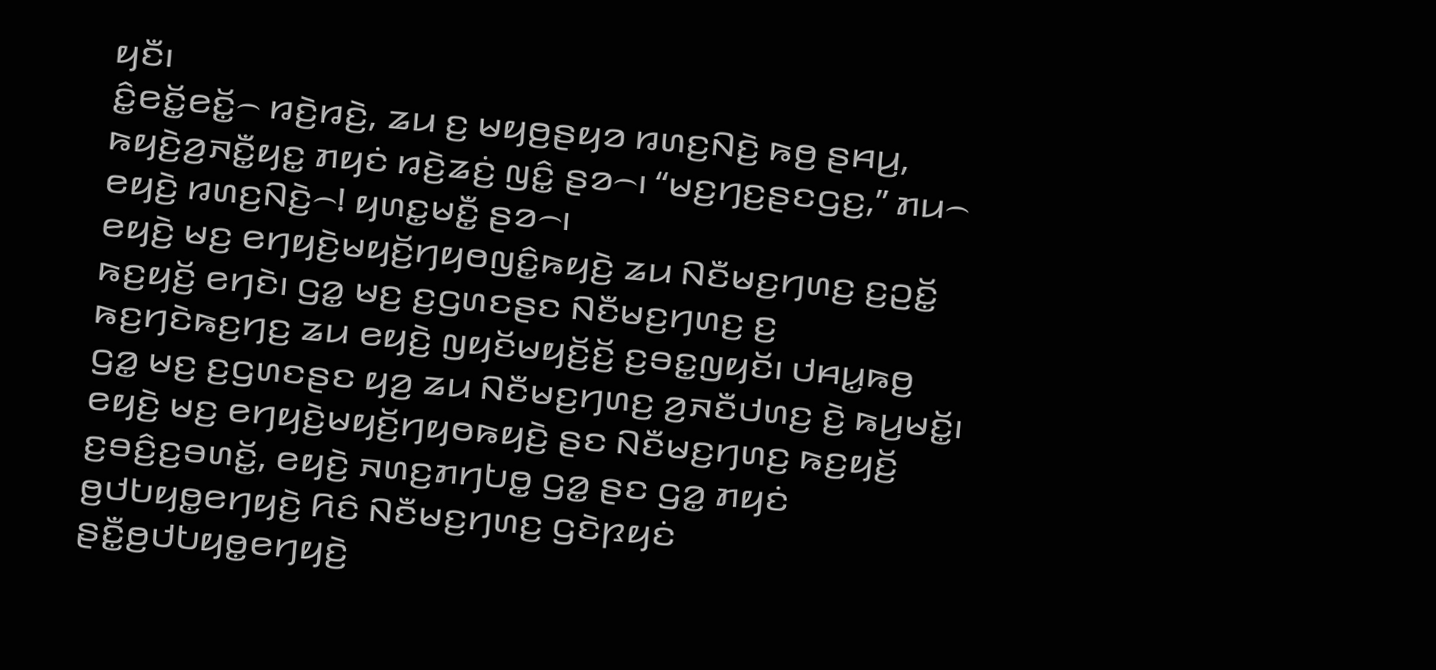ꤟꤢꤪ꤯
ꤢꤨ꤭ꤕꤢꤩ꤭ꤕꤢꤩ꤭꤮ ꤙꤢꤧ꤬ꤙꤢꤧ꤬, ꤘꤣ ꤢ꤬ ꤗꤟꤥ꤬ꤔꤟꤤ ꤙꤛꤢ꤬ꤡꤢꤧ꤬ ꤒꤥ꤬ ꤔꤌꤣ꤬, ꤒꤟꤢꤧ꤬ꤤ꤬ꤏꤢꤪ꤭ꤟꤢ꤭ ꤊꤟꤢꤦ ꤙꤢꤧ꤬ꤘꤢꤦ꤬ ꤜꤢꤨ꤭ ꤔꤤ꤮꤯ “ꤗꤢ꤬ꤚꤢ꤬ꤔꤢꤞꤢ꤬,” ꤊꤣ꤮ ꤕꤟꤢꤧ꤬ ꤙꤛꤢ꤬ꤡꤢꤧ꤬꤮! ꤟꤛꤢ꤭ꤗꤢꤪ꤭ ꤔꤤ꤮꤯
ꤕꤟꤢꤧ꤬ ꤗꤢ꤬ ꤕꤚꤟꤢꤧ꤬ꤗꤟꤢꤩ꤬ꤚꤟꤥꤜꤢꤨ꤭ꤒꤟꤢꤧ꤬ ꤘꤣ ꤡꤢꤪꤗꤢ꤬ꤚꤛꤢ꤬ ꤢ꤬ꤑꤢꤩ꤭ ꤒꤢ꤬ꤟꤢꤩ꤬ ꤕꤚꤢꤧ꤯ ꤞꤤ꤭ ꤗꤢ꤬ ꤢ꤬ꤞꤛꤢꤔꤢ ꤡꤢꤪꤗꤢ꤬ꤚꤛꤢ꤬ ꤢ꤬ ꤒꤢ꤬ꤚꤢꤧꤒꤢ꤬ꤚꤢ꤬ ꤘꤣ ꤕꤟꤢꤧ꤬ ꤜꤟꤢꤩꤗꤟꤢꤩ꤬ꤢꤩ꤬ ꤢ꤬ꤋꤢ꤭ꤜꤟꤢꤩ꤯ ꤓꤌꤣ꤭ꤒꤥ꤬ ꤞꤤ꤭ ꤗꤢ꤬ ꤢ꤬ꤞꤛꤢꤔꤢ ꤟꤤ꤬ ꤘꤣ ꤡꤢꤪꤗꤢ꤬ꤚꤛꤢ꤬ ꤤ꤬ꤏꤢꤪꤓꤛꤢ꤬ ꤢꤧ꤬ ꤒꤣ꤬ꤗꤢꤩ꤭꤯
ꤕꤟꤢꤧ꤬ ꤗꤢ꤬ ꤕꤚꤟꤢꤧ꤬ꤗꤟꤢꤩ꤬ꤚꤟꤥꤒꤟꤢꤧ꤬ ꤔꤢ ꤡꤢꤪꤗꤢ꤬ꤚꤛꤢ꤬ ꤒꤢ꤬ꤟꤢꤩ꤬ ꤢ꤬ꤋꤢꤨ꤬ꤢ꤬ꤋꤛꤢꤩ꤭, ꤕꤟꤢꤧ꤬ ꤏꤛꤢ꤬ꤊꤚꤝꤥ꤭ ꤞꤤ꤭ ꤔꤢ ꤞꤤ꤭ ꤊꤟꤢꤦ ꤥ꤬ꤓꤝꤟꤥ꤭ꤕꤚꤟꤢꤧ꤬ ꤖꤢꤨ ꤡꤢꤪꤗꤢ꤬ꤚꤛꤢ꤬ ꤞꤢꤧꤐꤟꤢꤦ ꤔꤢꤪ꤭ꤥ꤬ꤓꤝꤟꤥ꤭ꤕꤚꤟꤢꤧ꤬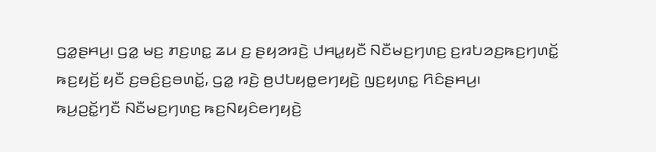ꤞꤤ꤭ꤔꤌꤣ꤬꤯ ꤞꤤ꤭ ꤗꤢ꤬ ꤊꤢ꤬ꤛꤢ꤭ ꤘꤣ ꤢ꤬ ꤔꤟꤤꤙꤢꤧ꤬ ꤓꤌꤣ꤭ꤟꤢꤪ ꤡꤢꤪꤗꤢ꤬ꤚꤛꤢ꤬ ꤢ꤬ꤙꤝꤤꤢ꤬ꤒꤢ꤬ꤚꤛꤢꤩ꤭ ꤒꤢ꤬ꤟꤢꤩ꤬ ꤟꤢꤪ ꤢ꤬ꤋꤢꤨ꤬ꤢ꤬ꤋꤛꤢꤩ꤭, ꤞꤤ꤭ ꤙꤢꤧ꤬ ꤥ꤬ꤓꤝꤟꤥ꤭ꤕꤚꤟꤢꤧ꤬ ꤜꤢ꤬ꤟꤛꤢ꤭ ꤖꤢꤨꤔꤌꤣ꤬꤯
ꤒꤣ꤬ꤑꤢꤩ꤭ꤚꤢꤪ ꤡꤢꤪꤗꤢ꤬ꤚꤛꤢ꤬ ꤒꤢ꤬ꤡꤟꤢꤨꤕꤚꤟꤢꤧ꤬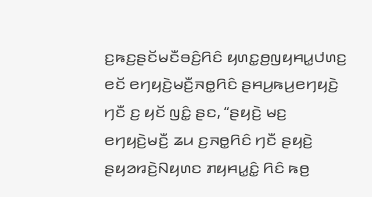ꤢ꤬ꤒꤢ꤬ꤔꤢꤩꤗꤢꤪꤋꤢꤨ꤬ꤖꤢꤨ ꤟꤛꤢ꤭ꤥ꤬ꤜꤟꤌꤣ꤭ꤓꤛꤢ꤬ ꤕꤢꤩ ꤕꤚꤟꤢꤧ꤬ꤗꤢꤪ꤬ꤏꤥ꤭ꤖꤢꤨ ꤔꤌꤣ꤬ꤒꤣ꤬ꤕꤚꤟꤢꤧ꤬ ꤚꤢꤪ ꤢ꤬ ꤟꤢꤩ ꤜꤢꤨ꤭ ꤔꤢ, “ꤔꤟꤢꤧ꤬ ꤗꤢ꤬ ꤕꤚꤟꤢꤧ꤬ꤗꤢꤪ꤬ ꤘꤣ ꤢ꤬ꤏꤥ꤭ꤖꤢꤨ ꤚꤢꤪ ꤔꤟꤢꤧ꤬ ꤔꤟꤤꤙꤢꤧ꤬ꤡꤟꤛꤢ ꤊꤟꤌꤣ꤭ꤢꤨ꤭ ꤖꤢꤨ ꤒꤥ꤬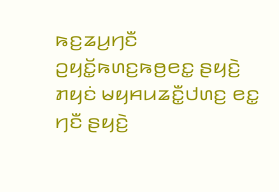ꤒꤢ꤬ꤘꤣ꤬ꤚꤢꤪ ꤑꤟꤢꤩ꤭ꤒꤛꤢ꤬ꤒꤥ꤬ꤕꤢ꤭ ꤔꤟꤢꤧ꤬ ꤊꤟꤢꤦ ꤗꤟꤌꤣꤘꤢꤪ꤭ꤓꤛꤢ꤬ ꤕꤢ꤭ ꤚꤢꤪ ꤔꤟꤢꤧ꤬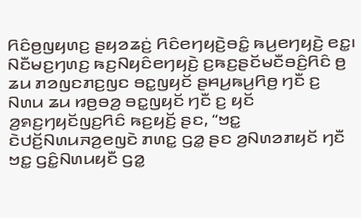ꤖꤢꤨꤥ꤬ꤜꤟꤛꤢ꤬ ꤔꤟꤤꤘꤢꤦ꤬ ꤖꤢꤨꤕꤚꤟꤢꤧ꤬ꤋꤢꤨ꤭ ꤒꤣ꤬ꤕꤚꤟꤢꤧ꤬ ꤕꤢ꤭꤯
ꤡꤢꤪꤗꤢ꤬ꤚꤛꤢ꤬ ꤒꤢ꤬ꤡꤟꤢꤨꤕꤚꤟꤢꤧ꤬ ꤢ꤬ꤒꤢ꤬ꤔꤢꤩꤗꤢꤪꤋꤢꤨ꤬ꤖꤢꤨ ꤥ꤬ ꤘꤣ ꤊꤤꤜꤢꤊꤢ꤬ꤜꤢ ꤋꤢ꤭ꤜꤟꤢꤩ ꤔꤌꤣ꤬ꤒꤣ꤬ꤖꤥ꤬ ꤚꤢꤪ ꤢ꤬ ꤡꤛꤣ ꤘꤣ ꤙꤥ꤬ꤋꤤ꤬ ꤋꤢ꤭ꤜꤟꤢꤩ ꤚꤢꤪ ꤢ꤬ ꤟꤢꤩ ꤤ꤬ꤎꤢ꤬ꤚꤟꤢꤩꤜꤢ꤬ꤖꤢꤨ ꤒꤢ꤬ꤟꤢꤩ꤬ ꤔꤢ, “ꤠꤢ꤭ ꤢꤧꤓꤢꤩ꤬ꤡꤛꤣꤏꤤ꤬ꤕꤜꤢꤧ ꤊꤛꤢ꤭ ꤞꤤ꤭ ꤔꤢ ꤤ꤬ꤡꤛꤤꤊꤟꤢꤩ ꤚꤢꤪ ꤠꤢ꤭ ꤞꤢꤨ꤭ꤡꤛꤣꤟꤢꤪ ꤞꤤ꤭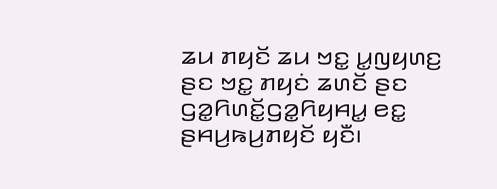ꤘꤣ ꤊꤟꤢꤩ ꤘꤣ ꤠꤢ꤭ ꤣ꤭ꤜꤟꤛꤢ꤬ ꤔꤢ ꤠꤢ꤭ ꤊꤟꤢꤦ ꤘꤛꤢꤩ ꤔꤢ ꤞꤤ꤭ꤖꤛꤢꤩ꤭ꤞꤤ꤭ꤖꤟꤌꤣ꤭ ꤕꤢ꤭ ꤔꤌꤣ꤬ꤒꤣ꤬ꤊꤟꤢꤩ ꤟꤢꤪ꤯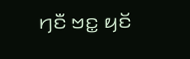ꤚꤢꤪ ꤠꤢ꤭ ꤟꤢꤩ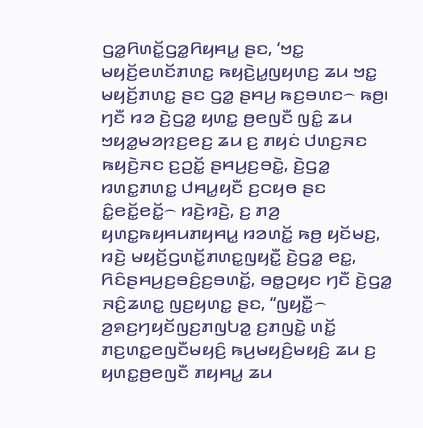ꤞꤤ꤭ꤖꤛꤢꤩ꤭ꤞꤤ꤭ꤖꤟꤌꤣ꤭ ꤔꤢ, ‘ꤠꤢ꤭ ꤗꤟꤢꤩ꤬ꤕꤛꤢꤩꤊꤛꤢ꤭ ꤒꤟꤢꤧ꤬ꤣ꤭ꤜꤟꤛꤢ꤬ ꤘꤣ ꤠꤢ꤭ ꤗꤟꤢꤩ꤬ꤊꤛꤢ꤭ ꤔꤢ ꤞꤤ꤭ ꤔꤌꤣ꤬ ꤒꤢ꤬ꤋꤛꤢ꤮ ꤒꤥ꤬꤯
ꤚꤢꤪ ꤙꤤ ꤢꤧ꤬ꤞꤤ꤭ ꤟꤛꤢ꤭ ꤥ꤬ꤕꤜꤢꤪ ꤜꤢꤨ꤭ ꤘꤣ ꤠꤟꤤ꤭ꤗꤤꤐꤢ꤬ꤕꤢ꤬ ꤘꤣ ꤢ꤬ ꤊꤟꤢꤦ ꤓꤛꤢ꤬ꤏꤢ ꤒꤟꤢꤧ꤬ꤏꤢ ꤢ꤬ꤑꤢꤩ꤭ ꤔꤌꤣ꤬ꤢ꤬ꤋꤢꤧ꤭, ꤢꤧ꤬ꤞꤤ꤭ ꤙꤛꤢ꤭ꤊꤛꤢ꤭ ꤓꤌꤣ꤭ꤟꤢꤪ ꤢ꤬ꤍꤟꤥ ꤔꤢ ꤢꤨ꤭ꤕꤢꤩ꤭ꤕꤢꤩ꤭꤮ ꤙꤢꤧ꤬ꤙꤢꤧ꤬, ꤢ꤬ ꤊꤤ꤬ ꤟꤛꤢ꤭ꤒꤟꤌꤣꤊꤟꤌꤣ꤭ ꤙꤤꤛꤢꤩ꤭ ꤒꤥ꤬ ꤟꤢꤩꤗꤢ꤬, ꤙꤢꤧ꤬ ꤗꤟꤢꤩ꤬ꤞꤛꤢꤩ꤭ꤊꤛꤢ꤭ꤜꤟꤢꤪ꤭ ꤢꤧ꤬ꤞꤤ꤭ ꤕꤢ꤭, ꤖꤢꤨꤔꤌꤣ꤬ꤢ꤬ꤋꤢꤨ꤬ꤢ꤬ꤋꤛꤢꤩ꤭, ꤋꤥ꤭ꤑꤟꤢ ꤚꤢꤪ ꤢꤧ꤬ꤞꤤ꤭ ꤏꤢꤨ꤬ꤘꤛꤢ꤭ ꤜꤢ꤬ꤟꤛꤢ꤭ ꤔꤢ, “ꤜꤟꤢꤪ꤭꤮ ꤤ꤬ꤎꤢ꤬ꤚꤟꤢꤩꤜꤢ꤬ꤊꤜꤝꤤ꤭ ꤢ꤬ꤊꤜꤢꤧ꤭ ꤛꤢꤩ꤭ ꤊꤢ꤬ꤛꤢ꤭ꤕꤜꤢꤪꤗꤟꤢꤨ꤬ ꤒꤣ꤬ꤗꤟꤢꤨ꤬ꤗꤟꤢꤨ꤬ ꤘꤣ ꤢ꤬ ꤟꤛꤢ꤭ꤥ꤬ꤕꤜꤢꤪ ꤊꤟꤌꤣ꤭ ꤘꤣ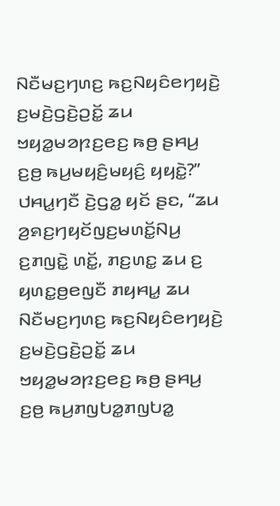ꤡꤢꤪꤗꤢ꤬ꤚꤛꤢ꤬ ꤒꤢ꤬ꤡꤟꤢꤨꤕꤚꤟꤢꤧ꤬ ꤢ꤬ꤗꤢꤧ꤬ꤞꤢꤧ꤬ꤑꤢꤩ꤭ ꤘꤣ ꤠꤟꤤ꤭ꤗꤤꤐꤢ꤬ꤕꤢ꤬ ꤒꤥ꤬ ꤔꤌꤣ꤬ ꤢ꤬ꤥ꤬ ꤒꤣ꤬ꤗꤟꤢꤨ꤬ꤗꤟꤢꤨ꤬ ꤟꤟꤢꤧ꤭?”
ꤓꤌꤣ꤭ꤚꤢꤪ ꤢꤧ꤬ꤞꤤ꤭ ꤟꤢꤩ ꤔꤢ, “ꤘꤣ ꤤ꤬ꤎꤢ꤬ꤚꤟꤢꤩꤜꤢ꤬ꤗꤛꤢꤩ꤭ꤡꤣ꤬ ꤢ꤬ꤊꤜꤢꤧ꤭ ꤛꤢꤩ꤭, ꤊꤢ꤬ꤛꤢ꤭ ꤘꤣ ꤢ꤬ ꤟꤛꤢ꤭ꤥ꤬ꤕꤜꤢꤪ ꤊꤟꤌꤣ꤭ ꤘꤣ ꤡꤢꤪꤗꤢ꤬ꤚꤛꤢ꤬ ꤒꤢ꤬ꤡꤟꤢꤨꤕꤚꤟꤢꤧ꤬ ꤢ꤬ꤗꤢꤧ꤬ꤞꤢꤧ꤬ꤑꤢꤩ꤭ ꤘꤣ ꤠꤟꤤ꤭ꤗꤤꤐꤢ꤬ꤕꤢ꤬ ꤒꤥ꤬ ꤔꤌꤣ꤬ ꤢ꤬ꤥ꤬ ꤒꤣ꤬ꤊꤜꤝꤤ꤭ꤊꤜꤝꤤ꤭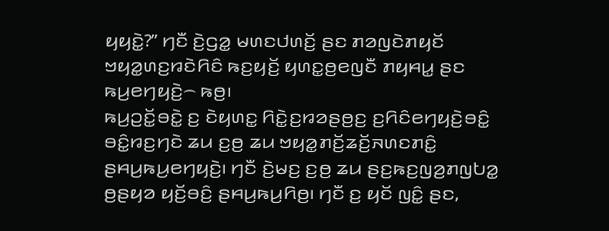ꤟꤟꤢꤧ꤭?” ꤚꤢꤪ ꤢꤧ꤬ꤞꤤ꤭ ꤗꤛꤢꤓꤛꤢꤩ꤬ ꤔꤢ ꤊꤤꤜꤢꤧꤊꤟꤢꤩ ꤠꤟꤤ꤭ꤛꤢ꤬ꤙꤢꤧꤖꤢꤨ ꤒꤢ꤬ꤟꤢꤩ꤬ ꤟꤛꤢ꤭ꤥ꤬ꤕꤜꤢꤪ ꤊꤟꤌꤣ꤭ ꤔꤢ ꤒꤣ꤬ꤕꤚꤟꤢꤧ꤬꤮ ꤒꤥ꤬꤯
ꤒꤣ꤬ꤑꤢꤩ꤭ꤋꤢꤧ꤭ ꤢ꤬ ꤢꤧꤟꤛꤢ꤭ ꤖꤢꤧ꤭ꤢ꤬ꤙꤤꤔꤥ꤬ꤢ꤬ ꤢ꤬ꤖꤢꤨꤕꤚꤟꤢꤧ꤬ꤋꤢꤨ꤭ ꤋꤢꤨ꤭ꤙꤢ꤬ꤚꤢꤧ ꤘꤣ ꤢ꤬ꤥ꤬ ꤘꤣ ꤠꤟꤤ꤭ꤊꤢꤩ꤬ꤘꤢꤩ꤬ꤏꤛꤢꤊꤢꤨ꤭ ꤔꤌꤣ꤬ꤒꤣ꤬ꤕꤚꤟꤢꤧ꤬꤯ ꤚꤢꤪ ꤢꤧ꤬ꤗꤢ꤬ ꤢ꤬ꤥ꤬ ꤘꤣ ꤔꤢ꤬ꤒꤢ꤬ꤜꤤ꤬ꤊꤜꤝꤤ꤭ ꤥ꤬ꤔꤟꤤ ꤟꤢꤩ꤬ꤋꤢꤨ꤬ ꤔꤌꤣ꤬ꤒꤣ꤬ꤖꤥ꤬꤯ ꤚꤢꤪ ꤢ꤬ ꤟꤢꤩ ꤜꤢꤨ꤭ ꤔꤢ,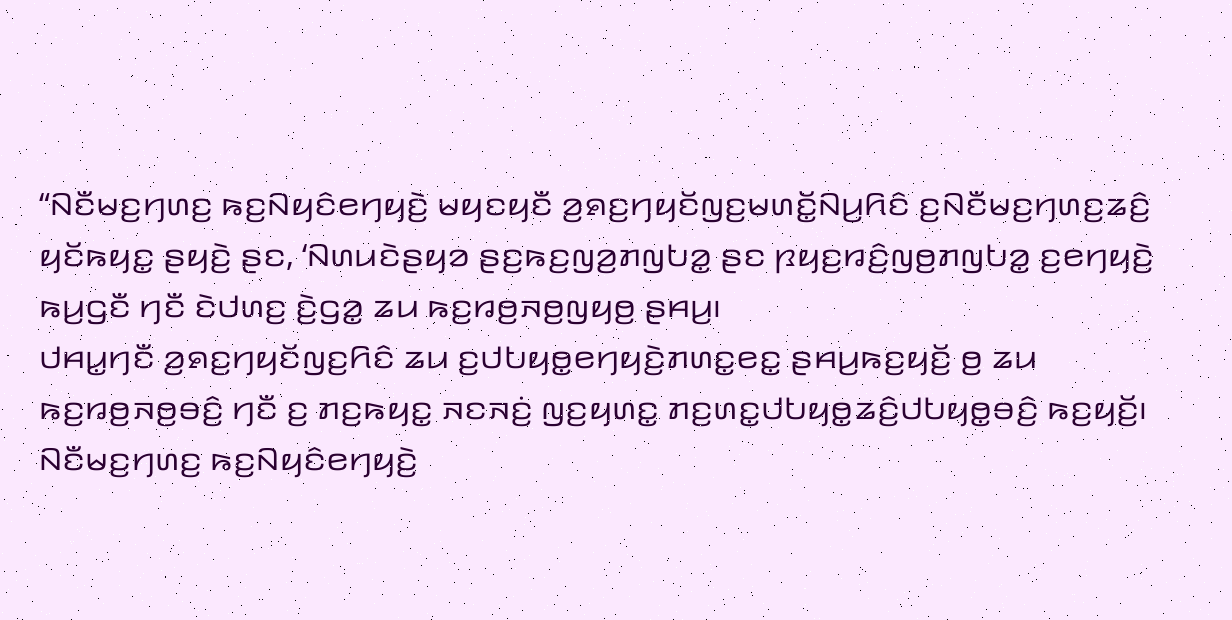“ꤡꤢꤪꤗꤢ꤬ꤚꤛꤢ꤬ ꤒꤢ꤬ꤡꤟꤢꤨꤕꤚꤟꤢꤧ꤬ ꤗꤟꤢꤟꤢꤪ ꤤ꤬ꤎꤢ꤬ꤚꤟꤢꤩꤜꤢ꤬ꤗꤛꤢꤩ꤭ꤡꤣ꤬ꤖꤢꤨ ꤢ꤬ꤡꤢꤪꤗꤢ꤬ꤚꤛꤢ꤬ꤘꤢꤨ꤬ ꤟꤢꤩꤒꤟꤢ꤭ ꤔꤟꤢꤧ꤬ ꤔꤢ, ‘ꤡꤛꤣꤢꤧꤔꤟꤤ ꤔꤢ꤬ꤒꤢ꤬ꤜꤤ꤬ꤊꤜꤝꤤ꤭ ꤔꤢ ꤐꤟꤢ꤬ꤙꤢꤨ꤬ꤜꤥ꤬ꤊꤜꤝꤤ꤭ ꤢ꤬ꤕꤚꤟꤢꤧ꤬ ꤒꤣ꤬ꤞꤢꤪ ꤚꤢꤪ ꤢꤧꤓꤛꤢ꤬ ꤢꤧ꤬ꤞꤤ꤭ ꤘꤣ ꤒꤢ꤬ꤙꤥ꤬ꤏꤥ꤬ꤜꤟꤥ꤬ ꤔꤌꤣ꤬꤯
ꤓꤌꤣ꤭ꤚꤢꤪ ꤤ꤬ꤎꤢ꤬ꤚꤟꤢꤩꤜꤢ꤬ꤖꤢꤨ ꤘꤣ ꤢ꤬ꤓꤝꤟꤥ꤭ꤕꤚꤟꤢꤧ꤬ꤊꤛꤢ꤭ꤕꤢ꤭ ꤔꤌꤣ꤬ꤒꤢ꤬ꤟꤢꤩ꤬ ꤥ꤬ ꤘꤣ ꤒꤢ꤬ꤙꤥ꤬ꤏꤥ꤬ꤋꤢꤨ꤬ ꤚꤢꤪ ꤢ꤬ ꤊꤢ꤬ꤒꤟꤢ꤭ ꤏꤢꤏꤢꤦ꤬ ꤜꤢ꤬ꤟꤛꤢ꤭ ꤊꤢ꤬ꤛꤢ꤭ꤓꤝꤟꤥ꤭ꤘꤢꤨ꤬ꤓꤝꤟꤥ꤭ꤋꤢꤨ꤬ ꤒꤢ꤬ꤟꤢꤩ꤬꤯ ꤡꤢꤪꤗꤢ꤬ꤚꤛꤢ꤬ ꤒꤢ꤬ꤡꤟꤢꤨꤕꤚꤟꤢꤧ꤬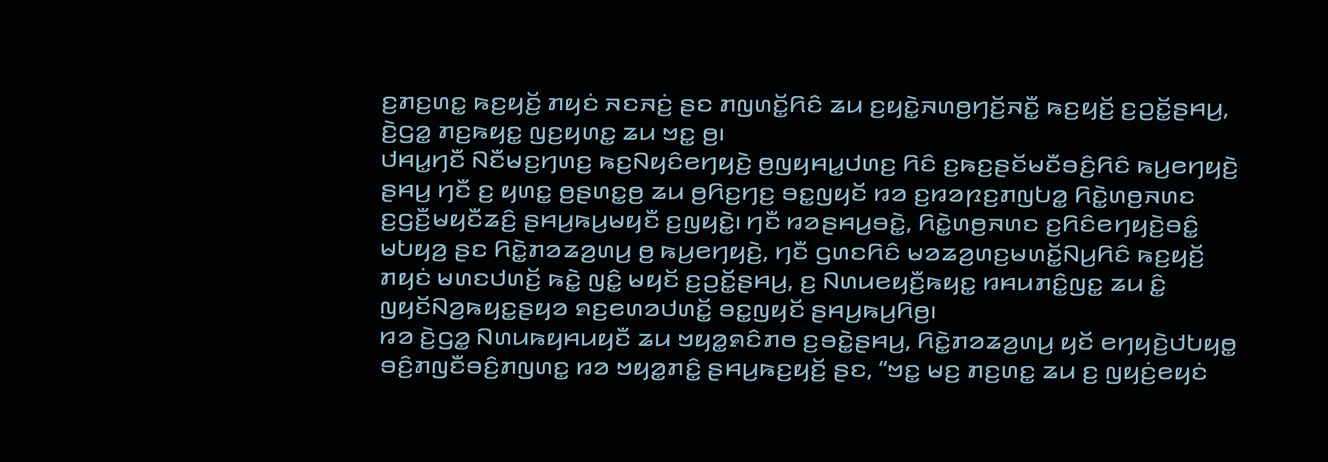ꤢ꤬ꤊꤢ꤬ꤛꤢ꤭ ꤒꤢ꤬ꤟꤢꤩ꤬ ꤊꤟꤢꤦ ꤏꤢꤏꤢꤦ꤬ ꤔꤢ ꤊꤜꤛꤢꤩ꤭ꤖꤢꤨ ꤘꤣ ꤢ꤬ꤟꤢꤧ꤭ꤏꤛꤥ꤬ꤚꤢꤩ꤬ꤏꤢꤪ꤭ ꤒꤢ꤬ꤟꤢꤩ꤬ ꤢ꤬ꤑꤢꤩ꤭ꤔꤌꤣ꤬, ꤢꤧ꤬ꤞꤤ꤭ ꤊꤢ꤬ꤒꤟꤢ꤭ ꤜꤢ꤬ꤟꤛꤢ꤭ ꤘꤣ ꤠꤢ꤭ ꤥ꤬꤯
ꤓꤌꤣ꤭ꤚꤢꤪ ꤡꤢꤪꤗꤢ꤬ꤚꤛꤢ꤬ ꤒꤢ꤬ꤡꤟꤢꤨꤕꤚꤟꤢꤧ꤬ ꤥ꤬ꤜꤟꤌꤣ꤭ꤓꤛꤢ꤬ ꤖꤢꤨ ꤢ꤬ꤒꤢ꤬ꤔꤢꤩꤗꤢꤪꤋꤢꤨ꤬ꤖꤢꤨ ꤒꤣ꤬ꤕꤚꤟꤢꤧ꤬ ꤔꤌꤣ꤬ ꤚꤢꤪ ꤢ꤬ ꤟꤛꤢ꤭ ꤥ꤬ꤔꤛꤢ꤭ꤥ꤬ ꤘꤣ ꤥ꤬ꤖꤢ꤬ꤚꤢ꤬ ꤋꤢ꤭ꤜꤟꤢꤩ ꤙꤤ ꤢ꤬ꤙꤤꤐꤢ꤬ꤊꤜꤝꤤ꤭ ꤖꤢꤧ꤭ꤛꤥ꤬ꤏꤛꤢ ꤢ꤬ꤞꤢꤪ꤬ꤗꤟꤢꤪꤘꤢꤨ꤬ ꤔꤌꤣ꤬ꤒꤣ꤬ꤗꤟꤢꤪ ꤢ꤬ꤜꤟꤢꤧ꤭꤯ ꤚꤢꤪ ꤙꤤꤔꤌꤣ꤬ꤋꤢꤧ꤭, ꤖꤢꤧ꤭ꤛꤥ꤬ꤏꤛꤢ ꤢ꤬ꤖꤢꤨꤕꤚꤟꤢꤧ꤬ꤋꤢꤨ꤭ ꤗꤝꤟꤤ꤬ ꤔꤢ ꤖꤢꤧ꤭ꤊꤤꤘꤤ꤬ꤛꤣ꤬ ꤥ꤬ ꤒꤣ꤬ꤕꤚꤟꤢꤧ꤬, ꤚꤢꤪ ꤞꤛꤢꤖꤢꤨ ꤗꤤꤘꤤ꤬ꤛꤢ꤬ꤗꤛꤢꤩ꤭ꤡꤣ꤬ꤖꤢꤨ ꤒꤢ꤬ꤟꤢꤩ꤬ ꤊꤟꤢꤦ ꤗꤛꤢꤓꤛꤢꤩ꤬ ꤒꤢꤧ꤭ ꤜꤢꤨ꤭ ꤗꤟꤢꤩ ꤢ꤬ꤑꤢꤩ꤭ꤔꤌꤣ꤬, ꤢ꤬ ꤡꤛꤣꤕꤟꤢꤪ꤬ꤒꤟꤢ꤭ ꤙꤌꤣꤊꤢꤨ꤭ꤜꤢ꤭ ꤘꤣ ꤢꤨ꤭ ꤜꤟꤢꤩꤡꤤ꤬ꤒꤟꤢ꤭ꤔꤟꤤ ꤎꤢ꤬ꤕꤛꤤꤓꤛꤢꤩ꤭ ꤋꤢ꤭ꤜꤟꤢꤩ ꤔꤌꤣ꤬ꤒꤣ꤬ꤖꤥ꤬꤯
ꤙꤤ ꤢꤧ꤬ꤞꤤ꤭ ꤡꤛꤣꤒꤟꤌꤣꤟꤢꤪ ꤘꤣ ꤠꤟꤤ꤭ꤎꤢꤨꤊꤥ ꤢ꤬ꤋꤢꤧ꤭ꤔꤌꤣ꤬, ꤖꤢꤧ꤭ꤊꤤꤘꤤ꤬ꤛꤣ꤬ ꤟꤢꤩ ꤕꤚꤟꤢꤧ꤬ꤓꤝꤟꤥ꤭ ꤋꤢꤨ꤬ꤊꤜꤢꤪꤋꤢꤨ꤬ꤊꤜꤛꤢ꤭ ꤙꤤ ꤠꤟꤤ꤭ꤊꤢꤨ꤭ ꤔꤌꤣ꤬ꤒꤢ꤬ꤟꤢꤩ꤬ ꤔꤢ, “ꤠꤢ꤭ ꤗꤢ꤬ ꤊꤢ꤬ꤛꤢ꤭ ꤘꤣ ꤢ꤬ ꤜꤟꤢꤦ꤬ꤕꤟꤢꤦ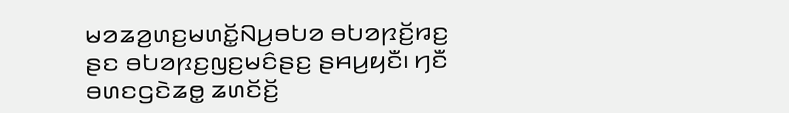ꤗꤤꤘꤤ꤬ꤛꤢ꤬ꤗꤛꤢꤩ꤭ꤡꤣ꤬ꤋꤝꤤ ꤋꤝꤤꤐꤢꤩ꤬ꤙꤢ꤬ ꤔꤢ ꤋꤝꤤꤐꤢ꤬ꤜꤢ꤬ꤗꤢꤨꤔꤢ꤬ ꤔꤌꤣ꤬ꤟꤢꤪ꤯ ꤚꤢꤪ ꤋꤛꤢꤞꤢꤧꤘꤥ꤭ ꤘꤛꤢꤩꤢꤩ꤬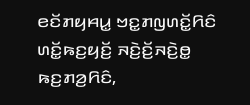ꤕꤢꤩꤊꤟꤌꤣ꤭ ꤠꤢ꤭ꤊꤜꤛꤢꤩ꤭ꤖꤢꤨ ꤛꤢꤩ꤭ꤒꤢ꤬ꤟꤢꤩ꤬ ꤏꤢꤧ꤬ꤢꤩ꤬ꤏꤢꤧ꤬ꤥ꤭ ꤒꤢ꤬ꤊꤤ꤬ꤖꤢꤨ,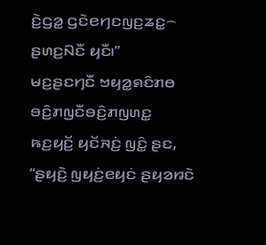ꤢꤧ꤬ꤞꤤ꤭ ꤞꤢꤧꤕꤚꤢꤜꤢ꤬ꤘꤢ꤭꤮ ꤔꤛꤢ꤬ꤡꤢꤪ ꤟꤢꤪ꤯”
ꤗꤢ꤬ꤔꤢꤚꤢꤪ ꤠꤟꤤ꤭ꤎꤢꤨꤊꤥ ꤋꤢꤨ꤬ꤊꤜꤢꤪꤋꤢꤨ꤬ꤊꤜꤛꤢ꤭ ꤒꤢ꤬ꤟꤢꤩ꤬ ꤟꤢꤩꤏꤢꤦ꤬ ꤜꤢꤨ꤭ ꤔꤢ, “ꤔꤟꤢꤧ꤬ ꤜꤟꤢꤦ꤬ꤕꤟꤢꤦ ꤔꤟꤤꤙꤢꤧ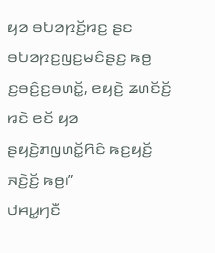ꤟꤤ ꤋꤝꤤꤐꤢꤩ꤬ꤙꤢ꤬ ꤔꤢ ꤋꤝꤤꤐꤢ꤬ꤜꤢ꤬ꤗꤢꤨꤔꤢ꤬ ꤒꤥ꤬ ꤢ꤬ꤋꤢꤨ꤬ꤢ꤬ꤋꤛꤢꤩ꤭, ꤕꤟꤢꤧ꤬ ꤘꤛꤢꤩꤢꤩ꤬ ꤙꤢꤧ ꤕꤢꤩ ꤟꤤ ꤔꤟꤢꤧ꤬ꤊꤜꤛꤢꤩ꤭ꤖꤢꤨ ꤒꤢ꤬ꤟꤢꤩ꤬ ꤏꤢꤧ꤬ꤢꤩ꤬ ꤒꤥ꤬꤯”
ꤓꤌꤣ꤭ꤚꤢꤪ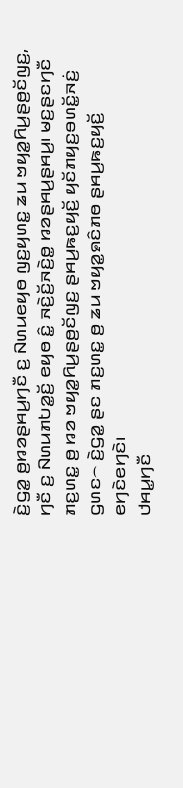ꤢꤧ꤬ꤞꤤ꤭ ꤥ꤬ꤙꤤꤔꤌꤣ꤬ꤚꤢꤪ ꤢ꤬ ꤡꤛꤣꤕꤟꤥ ꤜꤢ꤬ꤟꤛꤢ꤭ ꤘꤣ ꤠꤟꤤ꤭ꤖꤣ꤬ꤔꤥ꤬ꤢꤩꤜꤢ꤬, ꤚꤢꤪ ꤢ꤬ ꤡꤛꤣꤊꤝꤤ꤭ꤢꤩ꤬ ꤕꤟꤥ ꤢꤨ꤭ ꤏꤢꤧ꤬ꤢꤩ꤬ꤏꤢꤧ꤬ꤥ꤭ ꤙꤤꤔꤌꤣ꤬ꤔꤌꤣ꤬꤯ ꤗꤢ꤬ꤔꤢꤚꤢꤪ ꤊꤢ꤬ꤛꤢ꤭ ꤥ꤬ ꤙꤤ ꤠꤟꤤ꤭ꤖꤣ꤬ꤔꤥ꤬ꤢꤩꤜꤢ꤬ ꤔꤌꤣ꤬ꤒꤢ꤬ꤟꤢꤩ꤬ ꤟꤢꤩꤊꤟꤢ꤬ꤋꤛꤢꤩ꤭ꤏꤢꤦ꤬ ꤞꤛꤢ꤮ ꤢꤧ꤬ꤞꤤ꤭ ꤔꤢ ꤊꤢ꤬ꤛꤢ꤭ ꤥ꤬ ꤘꤣ ꤠꤟꤤ꤭ꤎꤢꤨꤊꤥ ꤔꤌꤣ꤬ꤒꤢ꤬ꤟꤢꤩ꤬ ꤕꤚꤢꤧꤕꤚꤢꤧ꤯
ꤓꤌꤣ꤭ꤚꤢꤪ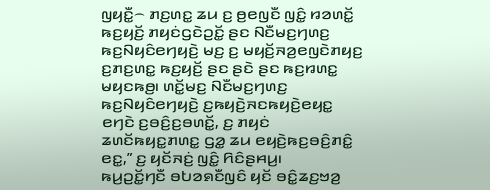ꤜꤟꤢꤪ꤭꤮ ꤊꤢ꤬ꤛꤢ꤭ ꤘꤣ ꤢ꤬ ꤥ꤬ꤕꤜꤢꤪ ꤜꤢꤨ꤭ ꤙꤤꤛꤢꤩ꤭ ꤒꤢ꤬ꤟꤢꤩ꤬ ꤊꤟꤢꤦꤞꤢꤧꤑꤢꤩ꤭ ꤔꤢ ꤡꤢꤪꤗꤢ꤬ꤚꤛꤢ꤬ ꤒꤢ꤬ꤡꤟꤢꤨꤕꤚꤟꤢꤧ꤬ ꤗꤢ꤬ ꤢ꤬ ꤗꤟꤢꤩ꤬ꤏꤤ꤬ꤕꤜꤢꤧꤊꤟꤢ꤬ ꤢ꤬ꤊꤢ꤬ꤛꤢ꤭ ꤒꤢ꤬ꤟꤢꤩ꤬ ꤔꤢ ꤔꤢꤧ ꤔꤢ ꤒꤢ꤬ꤙꤛꤢ꤭ ꤗꤟꤢꤒꤥ꤬꤯ ꤛꤢꤩ꤭ꤗꤢ꤬ ꤡꤢꤪꤗꤢ꤬ꤚꤛꤢ꤬ ꤒꤢ꤬ꤡꤟꤢꤨꤕꤚꤟꤢꤧ꤬ ꤢ꤬ꤒꤟꤢꤧ꤬ꤏꤢꤒꤟꤢꤧ꤬ꤕꤟꤢ꤭ ꤕꤚꤢꤧ ꤢ꤬ꤋꤢꤨ꤬ꤢ꤬ꤋꤛꤢꤩ꤭, ꤢ꤬ ꤊꤟꤢꤦ ꤘꤛꤢꤩꤒꤟꤢ꤭ꤊꤛꤢ꤭ ꤞꤤ꤭ ꤘꤣ ꤕꤟꤢꤧ꤬ꤒꤢ꤬ꤋꤢꤨ꤬ꤊꤢꤨ꤭ ꤕꤢ꤭,” ꤢ꤬ ꤟꤢꤩꤏꤢꤦ꤬ ꤜꤢꤨ꤭ ꤖꤢꤨꤔꤌꤣ꤬꤯
ꤒꤣ꤬ꤑꤢꤩ꤭ꤚꤢꤪ ꤋꤝꤤꤎꤢꤪꤜꤢꤨ ꤟꤢꤩ ꤋꤢꤨ꤭ꤘꤢ꤬ꤠꤤ꤬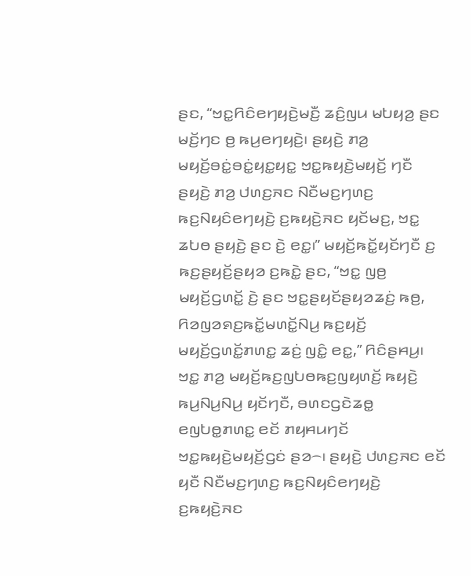ꤔꤢ, “ꤠꤢ꤭ꤖꤢꤨꤕꤚꤟꤢꤧ꤬ꤗꤢꤪ꤬ ꤘꤢꤨ꤬ꤜꤣ ꤗꤝꤟꤤ꤬ ꤔꤢ ꤗꤢꤩ꤬ꤚꤢ ꤥ꤬ ꤒꤣ꤬ꤕꤚꤟꤢꤧ꤬꤯ ꤔꤟꤢꤧ꤬ ꤊꤤ꤬ ꤗꤟꤢꤩ꤬ꤋꤢꤦ꤭ꤋꤢꤦ꤭ꤟꤢ꤭ꤟꤢ꤭ ꤠꤢ꤭ꤒꤟꤢꤧ꤬ꤗꤟꤢꤩ꤬ ꤚꤢꤪ ꤔꤟꤢꤧ꤬ ꤊꤤ꤬ ꤓꤛꤢ꤬ꤏꤢ ꤡꤢꤪꤗꤢ꤬ꤚꤛꤢ꤬ ꤒꤢ꤬ꤡꤟꤢꤨꤕꤚꤟꤢꤧ꤬ ꤢ꤬ꤒꤟꤢꤧ꤬ꤏꤢ ꤟꤢꤩꤗꤢ꤬, ꤠꤢ꤭ ꤘꤝꤥ ꤔꤟꤢꤧ꤬ ꤔꤢ ꤢꤧ꤬ ꤕꤢ꤭꤯” ꤗꤟꤢꤩ꤬ꤒꤢꤩ꤭ꤟꤢꤩꤚꤢꤪ ꤢ꤬ ꤒꤢ꤬ꤔꤟꤢꤩ꤬ꤔꤟꤤ ꤢ꤬ꤒꤢꤧ꤭ ꤔꤢ, “ꤠꤢ꤭ ꤜꤥ꤬ ꤗꤟꤢꤩ꤬ꤞꤛꤢꤩ꤭ ꤢꤧ꤬ ꤔꤢ ꤠꤢ꤭ꤔꤟꤢꤩꤔꤟꤤꤘꤢꤦ꤬ ꤒꤥ꤬, ꤖꤤꤜꤤꤎꤢ꤬ꤒꤢꤩ꤭ꤗꤛꤢꤩ꤭ꤡꤣ꤬ ꤒꤢ꤬ꤟꤢꤩ꤬ ꤗꤟꤢꤩ꤬ꤞꤛꤢꤩ꤭ꤊꤛꤢ꤭ ꤘꤢꤦ꤬ ꤜꤢꤨ꤭ ꤕꤢ꤭,” ꤖꤢꤨꤔꤌꤣ꤬꤯
ꤠꤢ꤭ ꤊꤤ꤬ ꤗꤟꤢꤩ꤬ꤒꤢ꤬ꤜꤝꤥꤒꤢ꤬ꤜꤟꤛꤢꤩ꤬ ꤒꤟꤢꤧ꤬ ꤒꤣ꤬ꤡꤣ꤬ꤡꤣ꤬ ꤟꤢꤩꤚꤢꤪ, ꤋꤛꤢꤞꤢꤧꤘꤥ꤭ ꤕꤜꤝꤥ꤭ꤊꤛꤢ꤭ ꤕꤢꤩ ꤊꤟꤌꤣꤚꤢꤩ ꤠꤢ꤭ꤒꤟꤢꤧ꤬ꤗꤟꤢꤩ꤬ꤞꤢꤦ ꤔꤤ꤮꤯ ꤔꤟꤢꤧ꤬ ꤓꤛꤢ꤬ꤏꤢ ꤕꤢꤩ ꤟꤢꤪ ꤡꤢꤪꤗꤢ꤬ꤚꤛꤢ꤬ ꤒꤢ꤬ꤡꤟꤢꤨꤕꤚꤟꤢꤧ꤬ ꤢ꤬ꤒꤟꤢꤧ꤬ꤏꤢ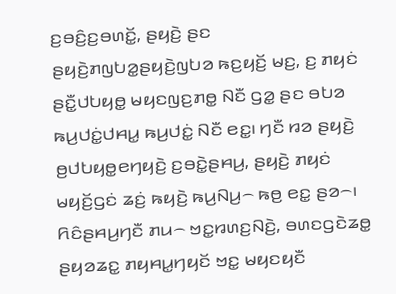ꤢ꤬ꤋꤢꤨ꤬ꤢ꤬ꤋꤛꤢꤩ꤭, ꤔꤟꤢꤧ꤬ ꤔꤢ ꤔꤟꤢꤧ꤬ꤊꤜꤝꤤ꤭ꤔꤟꤢꤧ꤬ꤜꤝꤤ ꤒꤢ꤬ꤟꤢꤩ꤬ ꤗꤢ꤬, ꤢ꤬ ꤊꤟꤢꤦ ꤔꤢꤪ꤭ꤓꤝꤟꤥ꤭ ꤗꤟꤢꤜꤢ꤬ꤊꤥ꤭ ꤡꤢꤪ ꤞꤤ꤭ ꤔꤢ ꤋꤝꤤ ꤒꤣ꤬ꤓꤢꤦ꤭ꤓꤌꤣ꤭ ꤒꤣ꤬ꤓꤢꤦ꤭ ꤡꤢꤪ ꤕꤢ꤭꤯ ꤚꤢꤪ ꤙꤤ ꤔꤟꤢꤧ꤬ ꤥ꤬ꤓꤝꤟꤥ꤭ꤕꤚꤟꤢꤧ꤬ ꤢ꤬ꤋꤢꤧ꤭ꤔꤌꤣ꤬, ꤔꤟꤢꤧ꤬ ꤊꤟꤢꤦ ꤗꤟꤢꤩ꤬ꤞꤢꤦ ꤘꤢꤦ꤬ ꤒꤟꤢꤧ꤬ ꤒꤣ꤬ꤡꤣ꤬꤮ ꤒꤥ꤬ ꤕꤢ꤭ ꤔꤤ꤮꤯
ꤖꤢꤨꤔꤌꤣ꤬ꤚꤢꤪ ꤊꤣ꤮ ꤠꤢ꤭ꤙꤛꤢ꤬ꤡꤢꤧ꤬, ꤋꤛꤢꤞꤢꤧꤘꤥ꤭ ꤔꤟꤤꤘꤢ꤭ ꤊꤟꤌꤣ꤭ꤚꤟꤢꤩ ꤠꤢ꤭ ꤗꤟꤢꤟꤢꤪ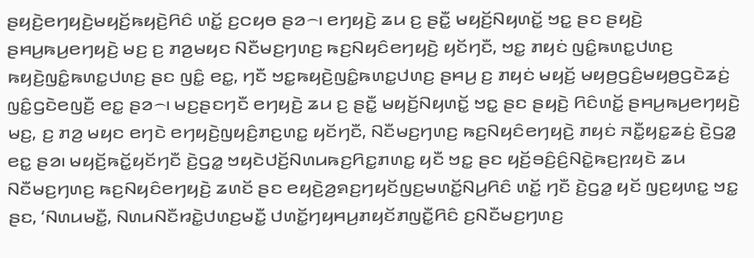ꤔꤟꤢꤧ꤬ꤕꤚꤟꤢꤧ꤬ꤗꤟꤢꤩ꤬ꤒꤟꤢꤧ꤬ꤖꤢꤨ ꤛꤢꤩ꤭ ꤢ꤬ꤍꤟꤥ ꤔꤤ꤮꤯ ꤕꤚꤟꤢꤧ꤬ ꤘꤣ ꤢ꤬ ꤔꤢꤪ꤭ ꤗꤟꤢꤩ꤬ꤡꤟꤛꤢꤩ꤭ ꤠꤢ꤭ ꤔꤢ ꤔꤟꤢꤧ꤬ ꤔꤌꤣ꤬ꤒꤣ꤬ꤕꤚꤟꤢꤧ꤬ ꤗꤢ꤬ ꤢ꤬ ꤊꤤ꤬ꤗꤟꤢ ꤡꤢꤪꤗꤢ꤬ꤚꤛꤢ꤬ ꤒꤢ꤬ꤡꤟꤢꤨꤕꤚꤟꤢꤧ꤬ ꤟꤢꤩꤚꤢꤪ, ꤠꤢ꤭ ꤊꤟꤢꤦ ꤜꤢꤨ꤭ꤒꤛꤢ꤭ꤓꤛꤢ꤬ ꤒꤟꤢꤧ꤬ꤜꤢꤨ꤭ꤒꤛꤢ꤭ꤓꤛꤢ꤬ ꤔꤢ ꤜꤢꤨ꤭ ꤕꤢ꤭, ꤚꤢꤪ ꤠꤢ꤭ꤒꤟꤢꤧ꤬ꤜꤢꤨ꤭ꤒꤛꤢ꤭ꤓꤛꤢ꤬ ꤔꤌꤣ꤬ ꤢ꤬ ꤊꤟꤢꤦ ꤗꤟꤢꤩ꤬ ꤗꤟꤥ꤬ꤞꤢꤨ꤬ꤗꤟꤥ꤬ꤞꤢꤧꤘꤢꤦ꤬ ꤜꤢꤨ꤭ꤞꤢꤧꤕꤜꤢꤪ꤬ ꤕꤢ꤭ ꤔꤤ꤮꤯ ꤗꤢ꤬ꤔꤢꤚꤢꤪ ꤕꤚꤟꤢꤧ꤬ ꤘꤣ ꤢ꤬ ꤔꤢꤪ꤭ ꤗꤟꤢꤩ꤬ꤡꤟꤛꤢꤩ꤭ ꤠꤢ꤭ ꤔꤢ ꤔꤟꤢꤧ꤬ ꤖꤢꤨꤛꤢꤩ꤭ ꤔꤌꤣ꤬ꤒꤣ꤬ꤕꤚꤟꤢꤧ꤬ ꤗꤢ꤬, ꤢ꤬ ꤊꤤ꤬ ꤗꤟꤢ ꤕꤚꤢꤧ ꤕꤚꤟꤢꤧ꤬ꤜꤟꤢꤨ꤬ꤊꤢ꤬ꤛꤢ꤭ ꤟꤢꤩꤚꤢꤪ, ꤡꤢꤪꤗꤢ꤬ꤚꤛꤢ꤬ ꤒꤢ꤬ꤡꤟꤢꤨꤕꤚꤟꤢꤧ꤬ ꤊꤟꤢꤦ ꤏꤢꤪ꤭ꤟꤢ꤭ꤘꤢꤦ꤬ ꤢꤧ꤬ꤞꤤ꤭ ꤕꤢ꤭ ꤔꤤ꤯ ꤗꤟꤢꤩ꤬ꤒꤢꤩ꤭ꤟꤢꤩꤚꤢꤪ ꤢꤧ꤬ꤞꤤ꤭ ꤠꤟꤢꤧꤓꤢꤩ꤬ꤡꤛꤣꤒꤢ꤬ꤖꤢ꤭ꤊꤛꤢ꤭ ꤟꤢꤪ ꤠꤢ꤭ ꤔꤢ ꤟꤢꤩ꤬ꤋꤢꤨ꤬ꤢꤨ꤬ꤡꤢꤧ꤭ꤒꤢ꤬ꤐꤟꤢꤧ ꤘꤣ ꤡꤢꤪꤗꤢ꤬ꤚꤛꤢ꤬ ꤒꤢ꤬ꤡꤟꤢꤨꤕꤚꤟꤢꤧ꤬ ꤘꤛꤢꤩ ꤔꤢ ꤕꤟꤢꤧ꤬ꤤ꤬ꤎꤢ꤬ꤚꤟꤢꤩꤜꤢ꤬ꤗꤛꤢꤩ꤭ꤡꤣ꤬ꤖꤢꤨ ꤛꤢꤩ꤭ ꤚꤢꤪ ꤢꤧ꤬ꤞꤤ꤭ ꤟꤢꤩ ꤜꤢ꤬ꤟꤛꤢ꤭ ꤠꤢ꤭ ꤔꤢ, ‘ꤡꤛꤣꤗꤢꤪ꤭, ꤡꤛꤣꤡꤢꤪꤙꤢꤧ꤭ꤓꤛꤢ꤬ꤗꤢꤪ꤭ ꤓꤛꤢꤩ꤭ꤚꤟꤌꤣ꤬ꤊꤟꤢꤩꤊꤜꤢꤪ꤭ꤖꤢꤨ ꤢ꤬ꤡꤢꤪꤗꤢ꤬ꤚꤛꤢ꤬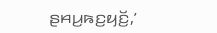ꤔꤌꤣ꤬ꤒꤢ꤬ꤟꤢꤩ꤬,’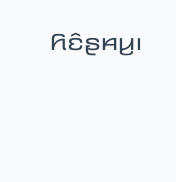ꤖꤢꤨꤔꤌꤣ꤬꤯